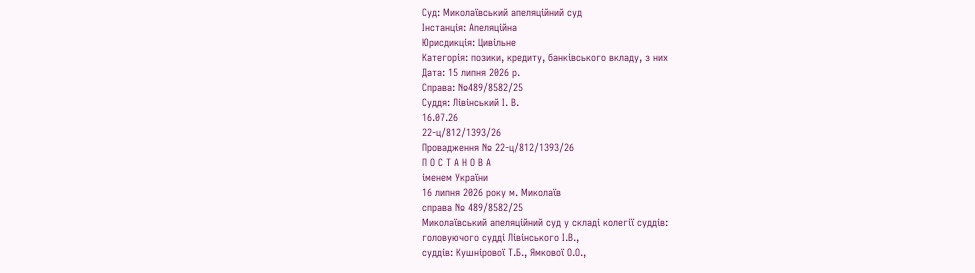Суд: Миколаївський апеляційний суд
Інстанція: Апеляційна
Юрисдикція: Цивільне
Категорія: позики, кредиту, банківського вкладу, з них
Дата: 15 липня 2026 р.
Справа: №489/8582/25
Суддя: Лівінський І. В.
16.07.26
22-ц/812/1393/26
Провадження № 22-ц/812/1393/26
П О С Т А Н О В А
іменем України
16 липня 2026 року м. Миколаїв
справа № 489/8582/25
Миколаївський апеляційний суд у складі колегії суддів:
головуючого судді Лівінського І.В.,
суддів: Кушнірової Т.Б., Ямкової О.О.,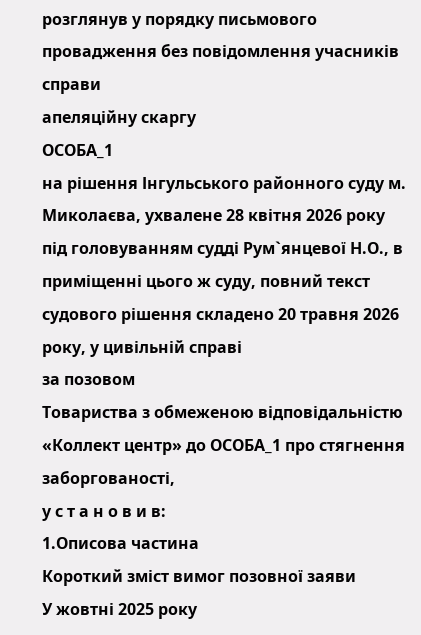розглянув у порядку письмового провадження без повідомлення учасників справи
апеляційну скаргу
ОСОБА_1
на рішення Інгульського районного суду м. Миколаєва, ухвалене 28 квітня 2026 року під головуванням судді Рум`янцевої Н.О., в приміщенні цього ж суду, повний текст судового рішення складено 20 травня 2026 року, у цивільній справі
за позовом
Товариства з обмеженою відповідальністю «Коллект центр» до ОСОБА_1 про стягнення заборгованості,
у с т а н о в и в:
1.Описова частина
Короткий зміст вимог позовної заяви
У жовтні 2025 року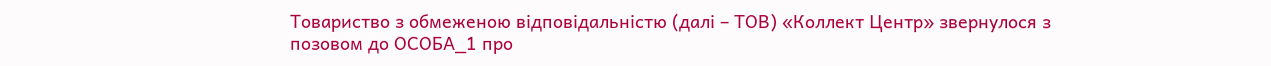Товариство з обмеженою відповідальністю (далі – ТОВ) «Коллект Центр» звернулося з позовом до ОСОБА_1 про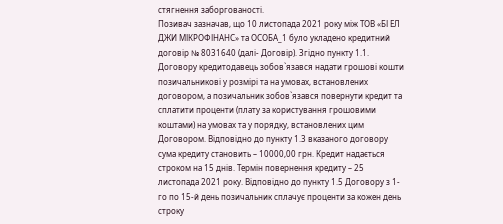стягнення заборгованості.
Позивач зазначав, що 10 листопада 2021 року між ТОВ «БІ ЕЛ ДЖИ МІКРОФІНАНС» та ОСОБА_1 було укладено кредитний договір № 8031640 (далі- Договір). Згідно пункту 1.1. Договору кредитодавець зобов`язався надати грошові кошти позичальникові у розмірі та на умовах, встановлених договором, а позичальник зобов`язався повернути кредит та сплатити проценти (плату за користування грошовими коштами) на умовах та у порядку, встановлених цим Договором. Відповідно до пункту 1.3 вказаного договору сума кредиту становить – 10000,00 грн. Кредит надається строком на 15 днів. Термін повернення кредиту – 25 листопада 2021 року. Відповідно до пункту 1.5 Договору з 1-го по 15-й день позичальник сплачує проценти за кожен день строку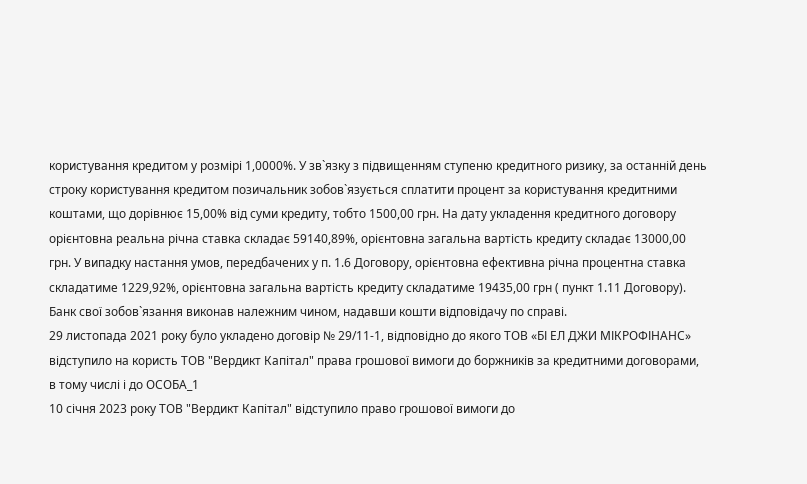користування кредитом у розмірі 1,0000%. У зв`язку з підвищенням ступеню кредитного ризику, за останній день строку користування кредитом позичальник зобов`язується сплатити процент за користування кредитними коштами, що дорівнює 15,00% від суми кредиту, тобто 1500,00 грн. На дату укладення кредитного договору орієнтовна реальна річна ставка складає 59140,89%, орієнтовна загальна вартість кредиту складає 13000,00 грн. У випадку настання умов, передбачених у п. 1.6 Договору, орієнтовна ефективна річна процентна ставка складатиме 1229,92%, орієнтовна загальна вартість кредиту складатиме 19435,00 грн ( пункт 1.11 Договору).
Банк свої зобов`язання виконав належним чином, надавши кошти відповідачу по справі.
29 листопада 2021 року було укладено договір № 29/11-1, відповідно до якого ТОВ «БІ ЕЛ ДЖИ МІКРОФІНАНС» відступило на користь ТОВ "Вердикт Капітал" права грошової вимоги до боржників за кредитними договорами, в тому числі і до ОСОБА_1
10 січня 2023 року ТОВ "Вердикт Капітал" відступило право грошової вимоги до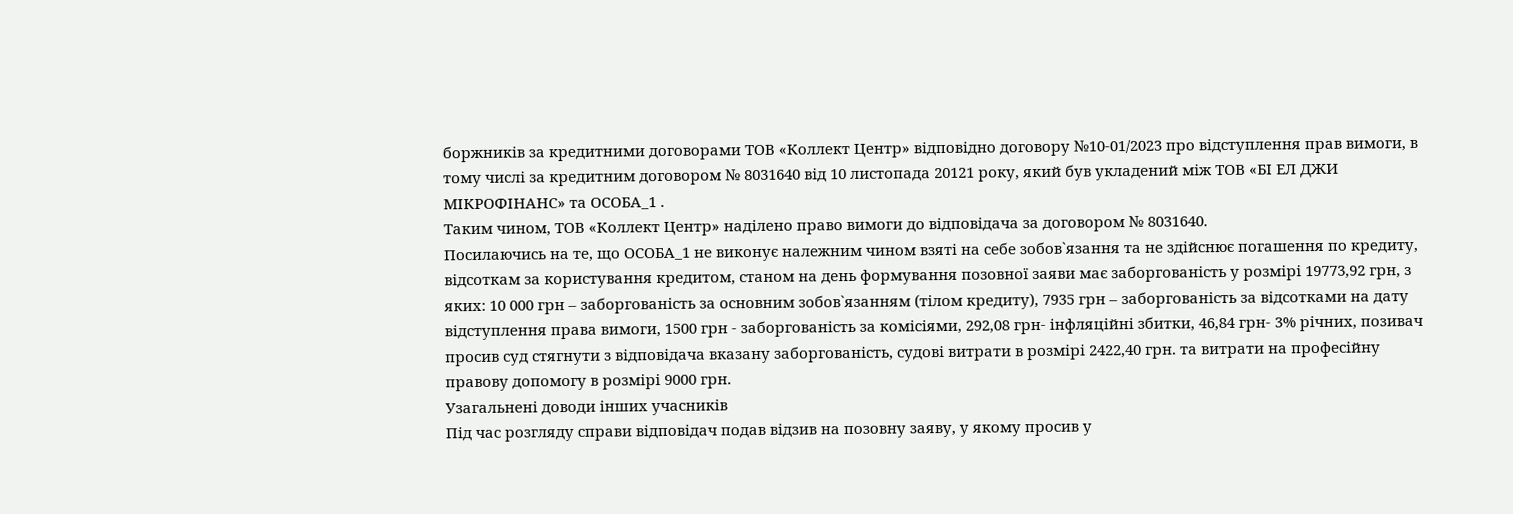боржників за кредитними договорами ТОВ «Коллект Центр» відповідно договору №10-01/2023 про відступлення прав вимоги, в тому числі за кредитним договором № 8031640 від 10 листопада 20121 року, який був укладений між ТОВ «БІ ЕЛ ДЖИ МІКРОФІНАНС» та ОСОБА_1 .
Таким чином, ТОВ «Коллект Центр» наділено право вимоги до відповідача за договором № 8031640.
Посилаючись на те, що ОСОБА_1 не виконує належним чином взяті на себе зобов`язання та не здійснює погашення по кредиту, відсоткам за користування кредитом, станом на день формування позовної заяви має заборгованість у розмірі 19773,92 грн, з яких: 10 000 грн – заборгованість за основним зобов`язанням (тілом кредиту), 7935 грн – заборгованість за відсотками на дату відступлення права вимоги, 1500 грн - заборгованість за комісіями, 292,08 грн- інфляційні збитки, 46,84 грн- 3% річних, позивач просив суд стягнути з відповідача вказану заборгованість, судові витрати в розмірі 2422,40 грн. та витрати на професійну правову допомогу в розмірі 9000 грн.
Узагальнені доводи інших учасників
Під час розгляду справи відповідач подав відзив на позовну заяву, у якому просив у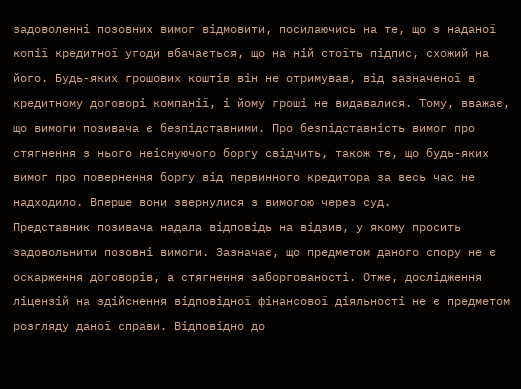задоволенні позовних вимог відмовити, посилаючись на те, що з наданої копії кредитної угоди вбачається, що на ній стоїть підпис, схожий на його. Будь-яких грошових коштів він не отримував, від зазначеної в кредитному договорі компанії, і йому гроші не видавалися. Тому, вважає, що вимоги позивача є безпідставними. Про безпідставність вимог про стягнення з нього неіснуючого боргу свідчить, також те, що будь-яких вимог про повернення боргу від первинного кредитора за весь час не надходило. Вперше вони звернулися з вимогою через суд.
Представник позивача надала відповідь на відзив, у якому просить задовольнити позовні вимоги. Зазначає, що предметом даного спору не є оскарження договорів, а стягнення заборгованості. Отже, дослідження ліцензій на здійснення відповідної фінансової діяльності не є предметом розгляду даної справи. Відповідно до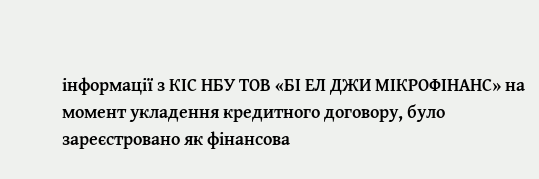інформації з КІС НБУ ТОВ «БІ ЕЛ ДЖИ МІКРОФІНАНС» на момент укладення кредитного договору, було зареєстровано як фінансова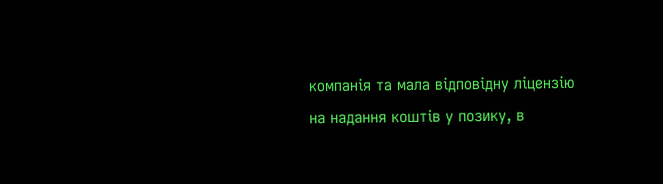компанія та мала відповідну ліцензію на надання коштів у позику, в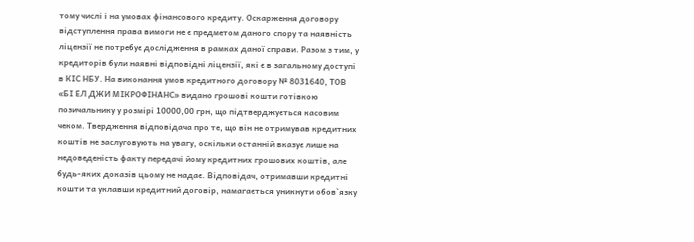тому числі і на умовах фінансового кредиту. Оскарження договору відступлення права вимоги не є предметом даного спору та наявність ліцензії не потребує дослідження в рамках даної справи. Разом з тим, у кредиторів були наявні відповідні ліцензії, які є в загальному доступі в КІС НБУ. На виконання умов кредитного договору № 8031640, ТОВ «БІ ЕЛ ДЖИ МІКРОФІНАНС» видано грошові кошти готівкою позичальнику у розмірі 10000,00 грн, що підтверджується касовим чеком. Твердження відповідача про те, що він не отримував кредитних коштів не заслуговують на увагу, оскільки останній вказує лише на недоведеність факту передачі йому кредитних грошових коштів, але будь-яких доказів цьому не надає. Відповідач, отримавши кредитні кошти та уклавши кредитний договір, намагається уникнути обов`язку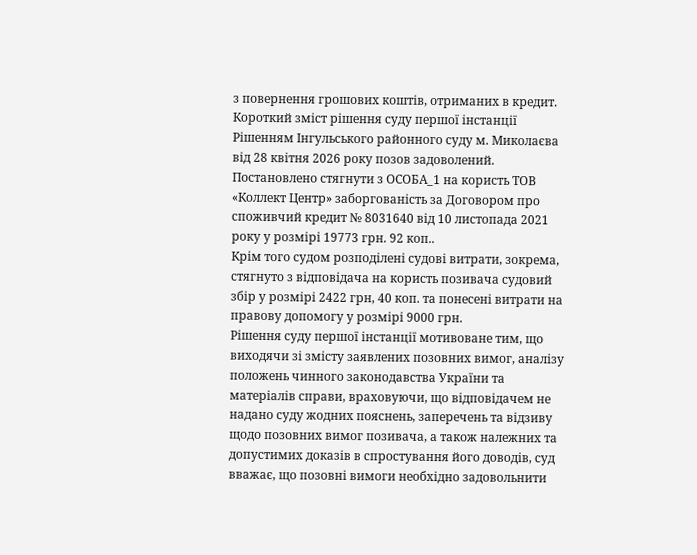з повернення грошових коштів, отриманих в кредит.
Короткий зміст рішення суду першої інстанції
Рішенням Інгульського районного суду м. Миколаєва від 28 квітня 2026 року позов задоволений. Постановлено стягнути з ОСОБА_1 на користь ТОВ «Коллект Центр» заборгованість за Договором про споживчий кредит № 8031640 від 10 листопада 2021 року у розмірі 19773 грн. 92 коп..
Крім того судом розподілені судові витрати, зокрема, стягнуто з відповідача на користь позивача судовий збір у розмірі 2422 грн, 40 коп. та понесені витрати на правову допомогу у розмірі 9000 грн.
Рішення суду першої інстанції мотивоване тим, що виходячи зі змісту заявлених позовних вимог, аналізу положень чинного законодавства України та матеріалів справи, враховуючи, що відповідачем не надано суду жодних пояснень, заперечень та відзиву щодо позовних вимог позивача, а також належних та допустимих доказів в спростування його доводів, суд вважає, що позовні вимоги необхідно задовольнити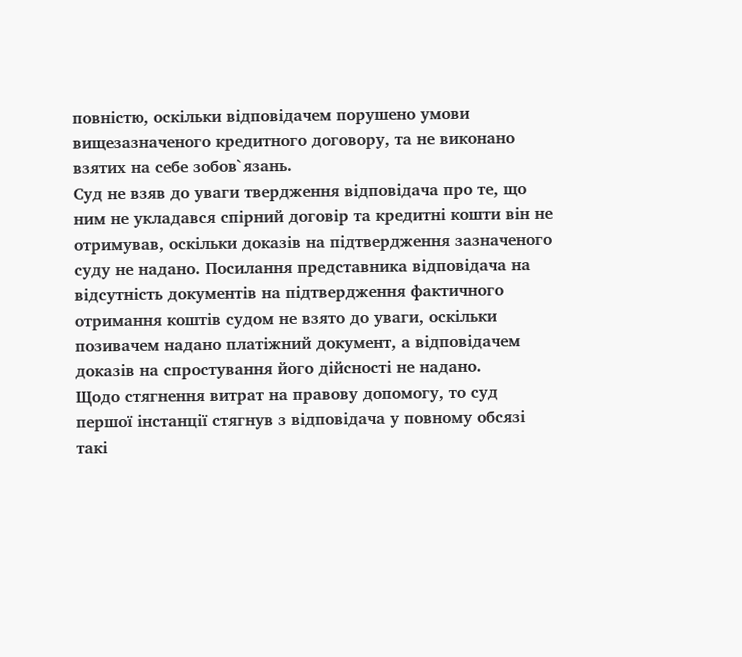повністю, оскільки відповідачем порушено умови вищезазначеного кредитного договору, та не виконано взятих на себе зобов`язань.
Суд не взяв до уваги твердження відповідача про те, що ним не укладався спірний договір та кредитні кошти він не отримував, оскільки доказів на підтвердження зазначеного суду не надано. Посилання представника відповідача на відсутність документів на підтвердження фактичного отримання коштів судом не взято до уваги, оскільки позивачем надано платіжний документ, а відповідачем доказів на спростування його дійсності не надано.
Щодо стягнення витрат на правову допомогу, то суд першої інстанції стягнув з відповідача у повному обсязі такі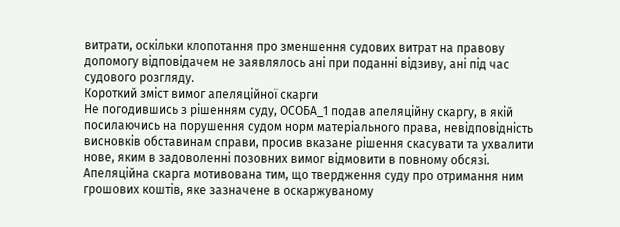витрати, оскільки клопотання про зменшення судових витрат на правову допомогу відповідачем не заявлялось ані при поданні відзиву, ані під час судового розгляду.
Короткий зміст вимог апеляційної скарги
Не погодившись з рішенням суду, ОСОБА_1 подав апеляційну скаргу, в якій посилаючись на порушення судом норм матеріального права, невідповідність висновків обставинам справи, просив вказане рішення скасувати та ухвалити нове, яким в задоволенні позовних вимог відмовити в повному обсязі.
Апеляційна скарга мотивована тим, що твердження суду про отримання ним грошових коштів, яке зазначене в оскаржуваному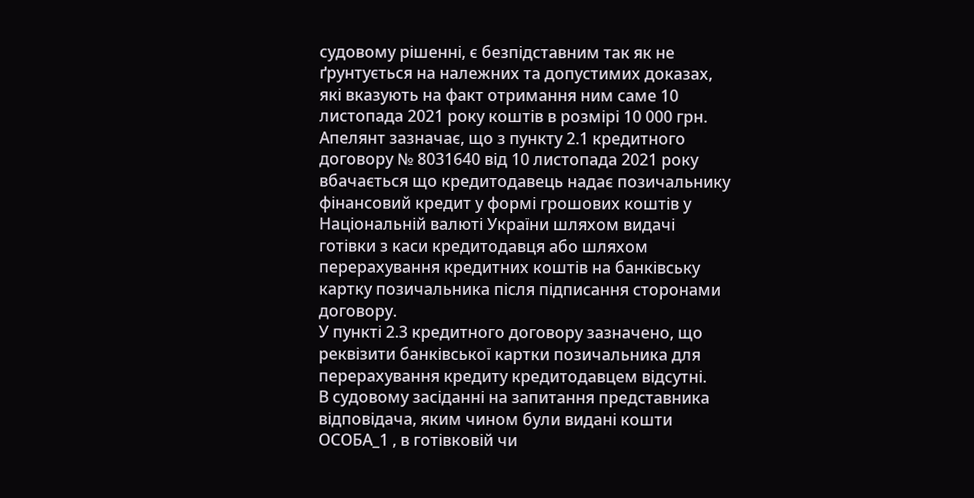судовому рішенні, є безпідставним так як не ґрунтується на належних та допустимих доказах, які вказують на факт отримання ним саме 10 листопада 2021 року коштів в розмірі 10 000 грн.
Апелянт зазначає, що з пункту 2.1 кредитного договору № 8031640 від 10 листопада 2021 року вбачається що кредитодавець надає позичальнику фінансовий кредит у формі грошових коштів у Національній валюті України шляхом видачі готівки з каси кредитодавця або шляхом перерахування кредитних коштів на банківську картку позичальника після підписання сторонами договору.
У пункті 2.3 кредитного договору зазначено, що реквізити банківської картки позичальника для перерахування кредиту кредитодавцем відсутні.
В судовому засіданні на запитання представника відповідача, яким чином були видані кошти ОСОБА_1 , в готівковій чи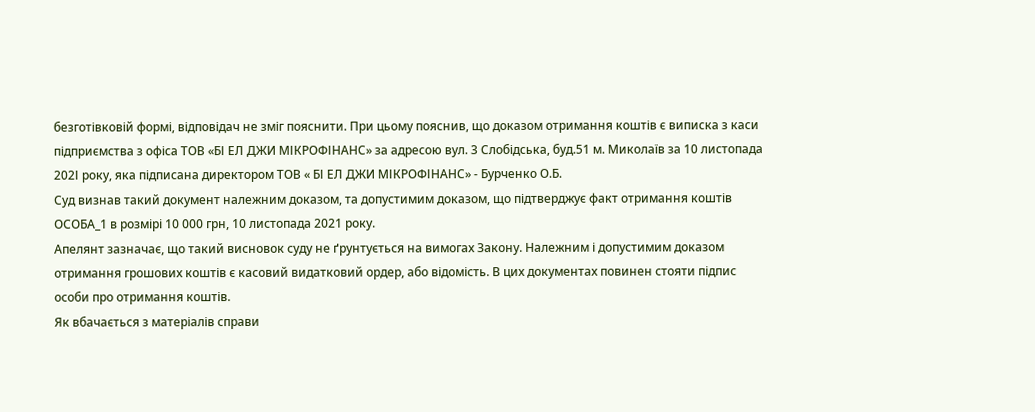безготівковій формі, відповідач не зміг пояснити. При цьому пояснив, що доказом отримання коштів є виписка з каси підприємства з офіса ТОВ «БІ ЕЛ ДЖИ МІКРОФІНАНС» за адресою вул. 3 Слобідська, буд.51 м. Миколаїв за 10 листопада 202І року, яка підписана директором ТОВ « БІ ЕЛ ДЖИ МІКРОФІНАНС» - Бурченко О.Б.
Суд визнав такий документ належним доказом, та допустимим доказом, що підтверджує факт отримання коштів ОСОБА_1 в розмірі 10 000 грн, 10 листопада 2021 року.
Апелянт зазначає, що такий висновок суду не ґрунтується на вимогах Закону. Належним і допустимим доказом отримання грошових коштів є касовий видатковий ордер, або відомість. В цих документах повинен стояти підпис особи про отримання коштів.
Як вбачається з матеріалів справи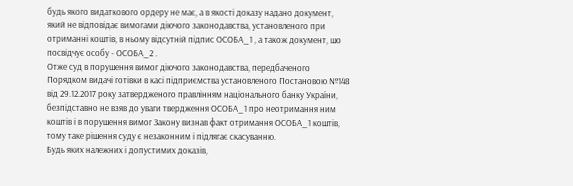будь якого видаткового ордеру не має, а в якості доказу надано документ, який не відповідає вимогами діючого законодавства, установленого при отриманні коштів, в ньому відсутній підпис ОСОБА_1 , а також документ, шо посвідчує особу - ОСОБА_2 .
Отже суд в порушення вимог діючого законодавства, передбаченого Порядком видачі готівки в касі підприємства установленого Постановою №148 від 29.12.2017 року затвердженого правлінням національного банку України, безпідставно не взяв до уваги твердження ОСОБА_1 про неотримання ним коштів і в порушення вимог Закону визнав факт отримання ОСОБА_1 коштів, тому таке рішення суду є незаконним і підлягає скасуванню.
Будь яких належних і допустимих доказів,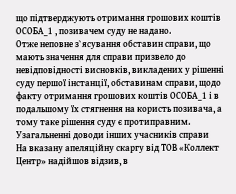що підтверджують отримання грошових коштів ОСОБА_1 , позивачем суду не надано.
Отже неповне з`ясування обставин справи, що мають значення для справи призвело до невідповідності висновків, викладених у рішенні суду першої інстанції, обставинам справи, щодо факту отримання грошових коштів ОСОБА_1 і в подальшому їх стягнення на користь позивача, а тому таке рішення суду є протиправним.
Узагальненні доводи інших учасників справи
На вказану апеляційну скаргу від ТОВ «Коллект Центр» надійшов відзив, в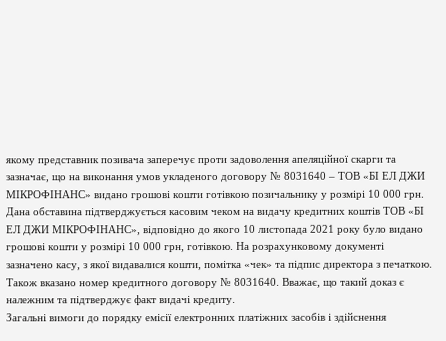якому представник позивача заперечує проти задоволення апеляційної скарги та зазначає, що на виконання умов укладеного договору № 8031640 – ТОВ «БІ ЕЛ ДЖИ МІКРОФІНАНС» видано грошові кошти готівкою позичальнику у розмірі 10 000 грн. Дана обставина підтверджується касовим чеком на видачу кредитних коштів ТОВ «БІ ЕЛ ДЖИ МІКРОФІНАНС», відповідно до якого 10 листопада 2021 року було видано грошові кошти у розмірі 10 000 грн, готівкою. На розрахунковому документі зазначено касу, з якої видавалися кошти, помітка «чек» та підпис директора з печаткою. Також вказано номер кредитного договору № 8031640. Вважає, що такий доказ є належним та підтверджує факт видачі кредиту.
Загальні вимоги до порядку емісії електронних платіжних засобів і здійснення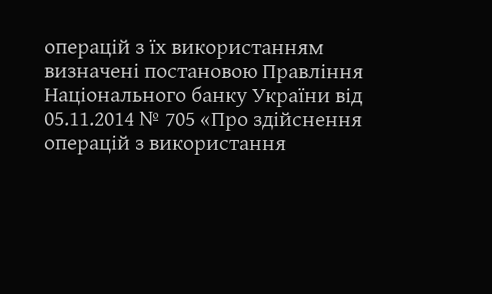операцій з їх використанням визначені постановою Правління Національного банку України від 05.11.2014 № 705 «Про здійснення операцій з використання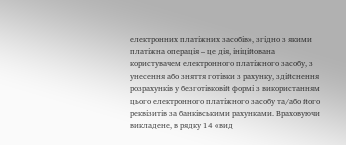електронних платіжних засобів», згідно з якими платіжна операція – це дія, ініційована користувачем електронного платіжного засобу, з унесення або зняття готівки з рахунку, здійснення розрахунків у безготівковій формі з використанням цього електронного платіжного засобу та/або його реквізитів за банківськими рахунками. Враховуючи викладене, в рядку 14 «вид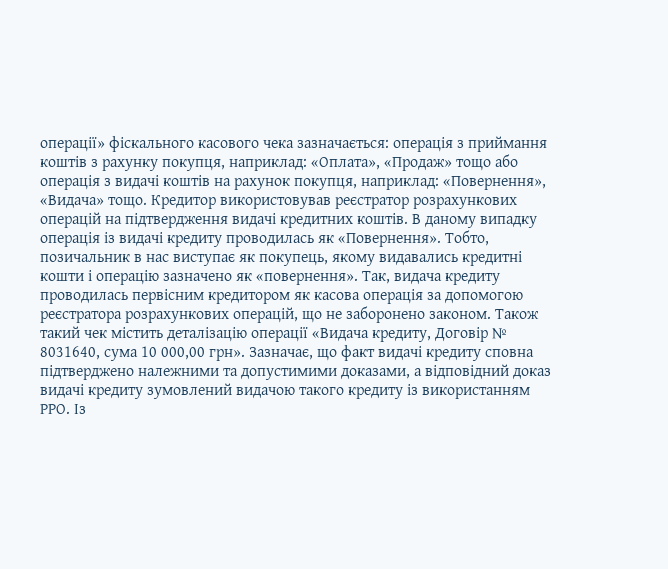операції» фіскального касового чека зазначається: операція з приймання коштів з рахунку покупця, наприклад: «Оплата», «Продаж» тощо або операція з видачі коштів на рахунок покупця, наприклад: «Повернення», «Видача» тощо. Кредитор використовував реєстратор розрахункових операцій на підтвердження видачі кредитних коштів. В даному випадку операція із видачі кредиту проводилась як «Повернення». Тобто, позичальник в нас виступає як покупець, якому видавались кредитні кошти і операцію зазначено як «повернення». Так, видача кредиту проводилась первісним кредитором як касова операція за допомогою реєстратора розрахункових операцій, що не заборонено законом. Також такий чек містить деталізацію операції «Видача кредиту, Договір № 8031640, сума 10 000,00 грн». Зазначає, що факт видачі кредиту сповна підтверджено належними та допустимими доказами, а відповідний доказ видачі кредиту зумовлений видачою такого кредиту із використанням РРО. Із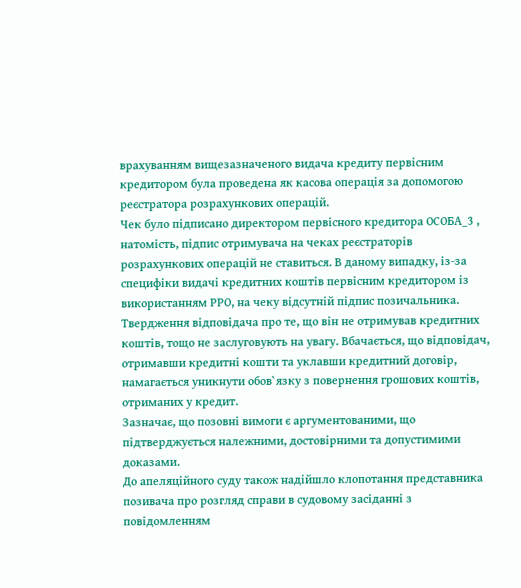врахуванням вищезазначеного видача кредиту первісним кредитором була проведена як касова операція за допомогою реєстратора розрахункових операцій.
Чек було підписано директором первісного кредитора ОСОБА_3 , натомість, підпис отримувача на чеках реєстраторів розрахункових операцій не ставиться. В даному випадку, із-за специфіки видачі кредитних коштів первісним кредитором із використанням РРО, на чеку відсутній підпис позичальника. Твердження відповідача про те, що він не отримував кредитних коштів, тощо не заслуговують на увагу. Вбачається, що відповідач, отримавши кредитні кошти та уклавши кредитний договір, намагається уникнути обов`язку з повернення грошових коштів, отриманих у кредит.
Зазначає, що позовні вимоги є аргументованими, що підтверджується належними, достовірними та допустимими доказами.
До апеляційного суду також надійшло клопотання представника позивача про розгляд справи в судовому засіданні з повідомленням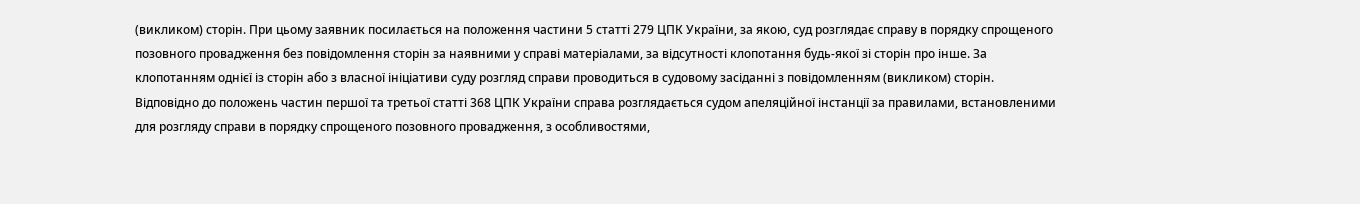(викликом) сторін. При цьому заявник посилається на положення частини 5 статті 279 ЦПК України, за якою, суд розглядає справу в порядку спрощеного позовного провадження без повідомлення сторін за наявними у справі матеріалами, за відсутності клопотання будь-якої зі сторін про інше. За клопотанням однієї із сторін або з власної ініціативи суду розгляд справи проводиться в судовому засіданні з повідомленням (викликом) сторін.
Відповідно до положень частин першої та третьої статті 368 ЦПК України справа розглядається судом апеляційної інстанції за правилами, встановленими для розгляду справи в порядку спрощеного позовного провадження, з особливостями,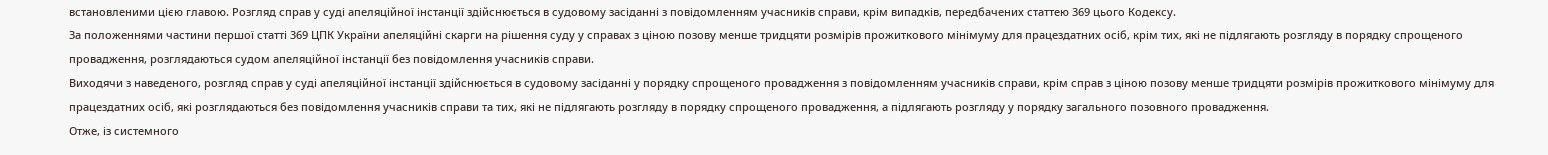встановленими цією главою. Розгляд справ у суді апеляційної інстанції здійснюється в судовому засіданні з повідомленням учасників справи, крім випадків, передбачених статтею 369 цього Кодексу.
За положеннями частини першої статті 369 ЦПК України апеляційні скарги на рішення суду у справах з ціною позову менше тридцяти розмірів прожиткового мінімуму для працездатних осіб, крім тих, які не підлягають розгляду в порядку спрощеного провадження, розглядаються судом апеляційної інстанції без повідомлення учасників справи.
Виходячи з наведеного, розгляд справ у суді апеляційної інстанції здійснюється в судовому засіданні у порядку спрощеного провадження з повідомленням учасників справи, крім справ з ціною позову менше тридцяти розмірів прожиткового мінімуму для працездатних осіб, які розглядаються без повідомлення учасників справи та тих, які не підлягають розгляду в порядку спрощеного провадження, а підлягають розгляду у порядку загального позовного провадження.
Отже, із системного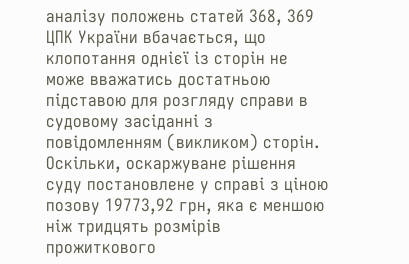аналізу положень статей 368, 369 ЦПК України вбачається, що клопотання однієї із сторін не може вважатись достатньою підставою для розгляду справи в судовому засіданні з повідомленням (викликом) сторін.
Оскільки, оскаржуване рішення суду постановлене у справі з ціною позову 19773,92 грн, яка є меншою ніж тридцять розмірів прожиткового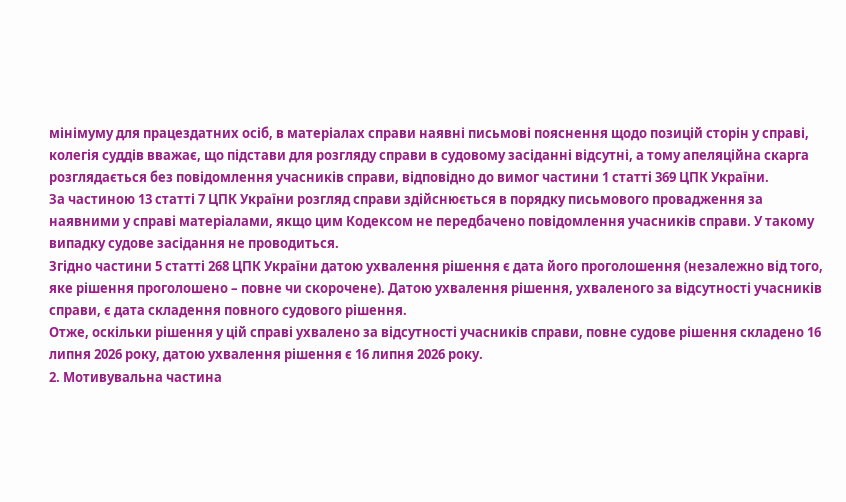мінімуму для працездатних осіб, в матеріалах справи наявні письмові пояснення щодо позицій сторін у справі, колегія суддів вважає, що підстави для розгляду справи в судовому засіданні відсутні, а тому апеляційна скарга розглядається без повідомлення учасників справи, відповідно до вимог частини 1 статті 369 ЦПК України.
За частиною 13 статті 7 ЦПК України розгляд справи здійснюється в порядку письмового провадження за наявними у справі матеріалами, якщо цим Кодексом не передбачено повідомлення учасників справи. У такому випадку судове засідання не проводиться.
Згідно частини 5 статті 268 ЦПК України датою ухвалення рішення є дата його проголошення (незалежно від того, яке рішення проголошено – повне чи скорочене). Датою ухвалення рішення, ухваленого за відсутності учасників справи, є дата складення повного судового рішення.
Отже, оскільки рішення у цій справі ухвалено за відсутності учасників справи, повне судове рішення складено 16 липня 2026 року, датою ухвалення рішення є 16 липня 2026 року.
2. Мотивувальна частина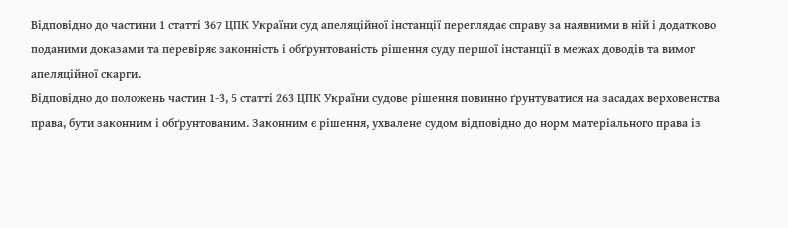Відповідно до частини 1 статті 367 ЦПК України суд апеляційної інстанції переглядає справу за наявними в ній і додатково поданими доказами та перевіряє законність і обґрунтованість рішення суду першої інстанції в межах доводів та вимог апеляційної скарги.
Відповідно до положень частин 1-3, 5 статті 263 ЦПК України судове рішення повинно ґрунтуватися на засадах верховенства права, бути законним і обґрунтованим. Законним є рішення, ухвалене судом відповідно до норм матеріального права із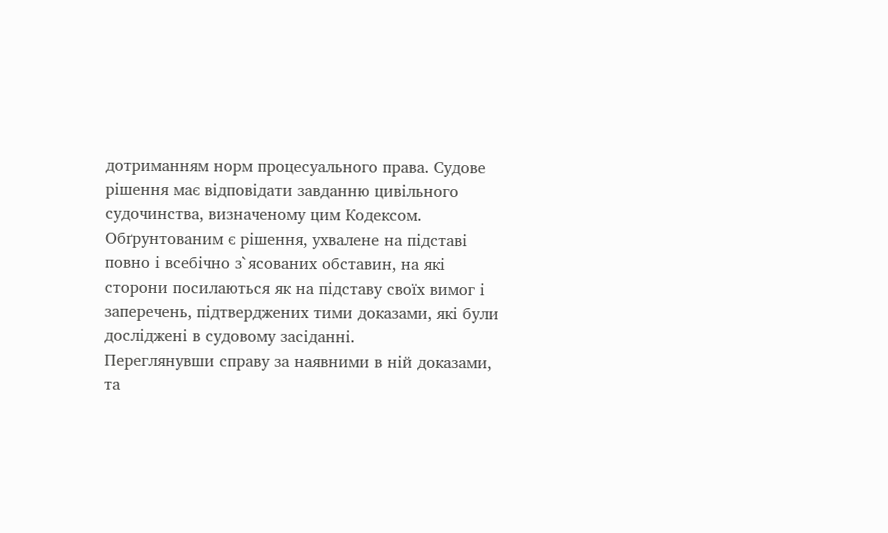дотриманням норм процесуального права. Судове рішення має відповідати завданню цивільного судочинства, визначеному цим Кодексом. Обґрунтованим є рішення, ухвалене на підставі повно і всебічно з`ясованих обставин, на які сторони посилаються як на підставу своїх вимог і заперечень, підтверджених тими доказами, які були досліджені в судовому засіданні.
Переглянувши справу за наявними в ній доказами, та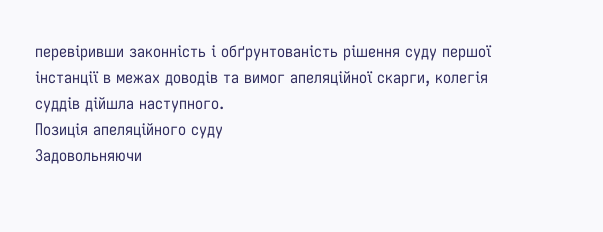перевіривши законність і обґрунтованість рішення суду першої інстанції в межах доводів та вимог апеляційної скарги, колегія суддів дійшла наступного.
Позиція апеляційного суду
Задовольняючи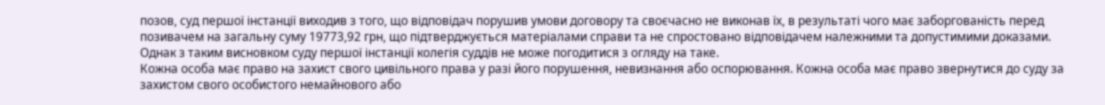позов, суд першої інстанції виходив з того, що відповідач порушив умови договору та своєчасно не виконав їх, в результаті чого має заборгованість перед позивачем на загальну суму 19773,92 грн, що підтверджується матеріалами справи та не спростовано відповідачем належними та допустимими доказами.
Однак з таким висновком суду першої інстанції колегія суддів не може погодитися з огляду на таке.
Кожна особа має право на захист свого цивільного права у разі його порушення, невизнання або оспорювання. Кожна особа має право звернутися до суду за захистом свого особистого немайнового або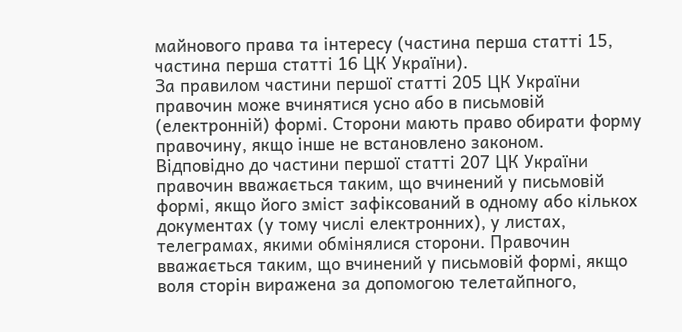майнового права та інтересу (частина перша статті 15, частина перша статті 16 ЦК України).
За правилом частини першої статті 205 ЦК України правочин може вчинятися усно або в письмовій (електронній) формі. Сторони мають право обирати форму правочину, якщо інше не встановлено законом.
Відповідно до частини першої статті 207 ЦК України правочин вважається таким, що вчинений у письмовій формі, якщо його зміст зафіксований в одному або кількох документах (у тому числі електронних), у листах, телеграмах, якими обмінялися сторони. Правочин вважається таким, що вчинений у письмовій формі, якщо воля сторін виражена за допомогою телетайпного,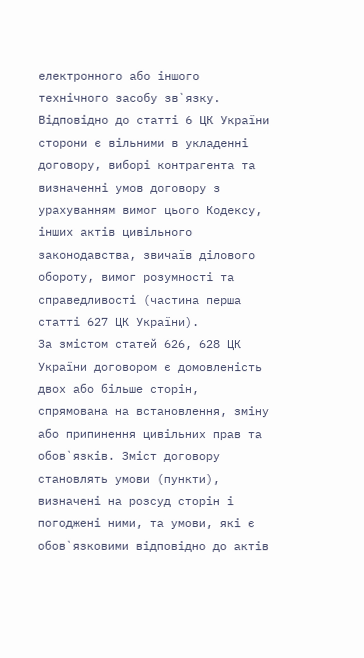електронного або іншого технічного засобу зв`язку.
Відповідно до статті 6 ЦК України сторони є вільними в укладенні договору, виборі контрагента та визначенні умов договору з урахуванням вимог цього Кодексу, інших актів цивільного законодавства, звичаїв ділового обороту, вимог розумності та справедливості (частина перша статті 627 ЦК України).
За змістом статей 626, 628 ЦК України договором є домовленість двох або більше сторін, спрямована на встановлення, зміну або припинення цивільних прав та обов`язків. Зміст договору становлять умови (пункти), визначені на розсуд сторін і погоджені ними, та умови, які є обов`язковими відповідно до актів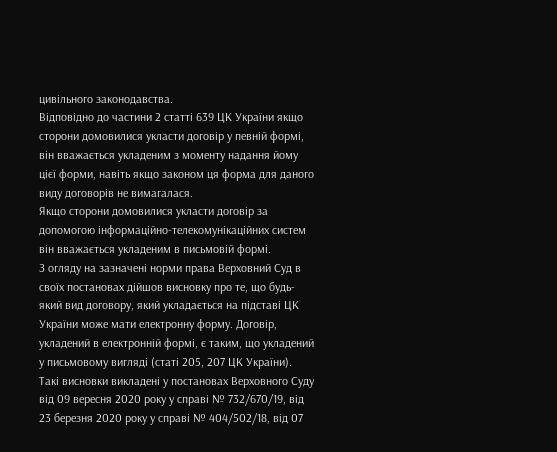цивільного законодавства.
Відповідно до частини 2 статті 639 ЦК України якщо сторони домовилися укласти договір у певній формі, він вважається укладеним з моменту надання йому цієї форми, навіть якщо законом ця форма для даного виду договорів не вимагалася.
Якщо сторони домовилися укласти договір за допомогою інформаційно-телекомунікаційних систем він вважається укладеним в письмовій формі.
З огляду на зазначені норми права Верховний Суд в своїх постановах дійшов висновку про те, що будь-який вид договору, який укладається на підставі ЦК України може мати електронну форму. Договір, укладений в електронній формі, є таким, що укладений у письмовому вигляді (статі 205, 207 ЦК України).
Такі висновки викладені у постановах Верховного Суду від 09 вересня 2020 року у справі № 732/670/19, від 23 березня 2020 року у справі № 404/502/18, від 07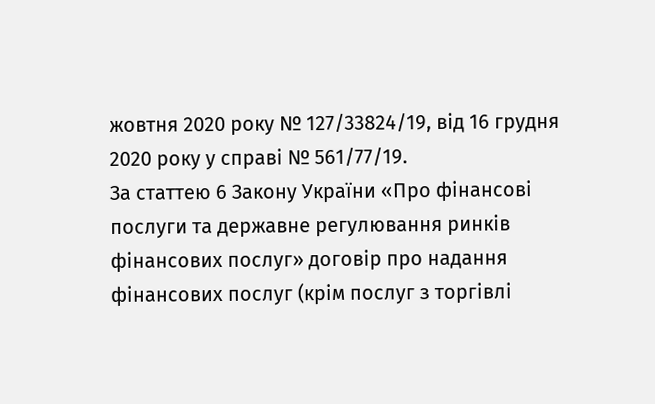жовтня 2020 року № 127/33824/19, від 16 грудня 2020 року у справі № 561/77/19.
За статтею 6 Закону України «Про фінансові послуги та державне регулювання ринків фінансових послуг» договір про надання фінансових послуг (крім послуг з торгівлі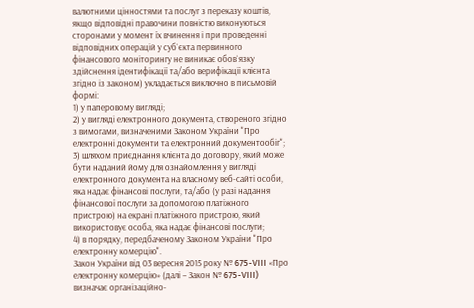валютними цінностями та послуг з переказу коштів, якщо відповідні правочини повністю виконуються сторонами у момент їх вчинення і при проведенні відповідних операцій у суб`єкта первинного фінансового моніторингу не виникає обов`язку здійснення ідентифікації та/або верифікації клієнта згідно із законом) укладається виключно в письмовій формі:
1) у паперовому вигляді;
2) у вигляді електронного документа, створеного згідно з вимогами, визначеними Законом України "Про електронні документи та електронний документообіг";
3) шляхом приєднання клієнта до договору, який може бути наданий йому для ознайомлення у вигляді електронного документа на власному веб-сайті особи, яка надає фінансові послуги, та/або (у разі надання фінансової послуги за допомогою платіжного пристрою) на екрані платіжного пристрою, який використовує особа, яка надає фінансові послуги;
4) в порядку, передбаченому Законом України "Про електронну комерцію".
Закон України від 03 вересня 2015 року № 675-VIII «Про електронну комерцію» (далі – Закон № 675-VIII) визначає організаційно-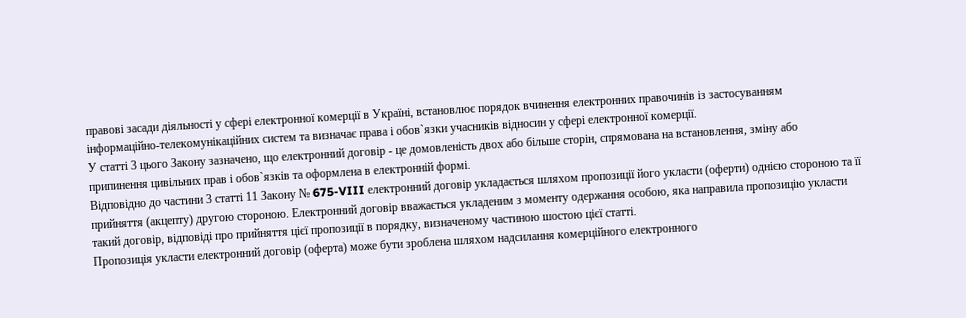правові засади діяльності у сфері електронної комерції в Україні, встановлює порядок вчинення електронних правочинів із застосуванням інформаційно-телекомунікаційних систем та визначає права і обов`язки учасників відносин у сфері електронної комерції.
У статті 3 цього Закону зазначено, що електронний договір - це домовленість двох або більше сторін, спрямована на встановлення, зміну або припинення цивільних прав і обов`язків та оформлена в електронній формі.
Відповідно до частини 3 статті 11 Закону № 675-VIII електронний договір укладається шляхом пропозиції його укласти (оферти) однією стороною та її прийняття (акцепту) другою стороною. Електронний договір вважається укладеним з моменту одержання особою, яка направила пропозицію укласти такий договір, відповіді про прийняття цієї пропозиції в порядку, визначеному частиною шостою цієї статті.
Пропозиція укласти електронний договір (оферта) може бути зроблена шляхом надсилання комерційного електронного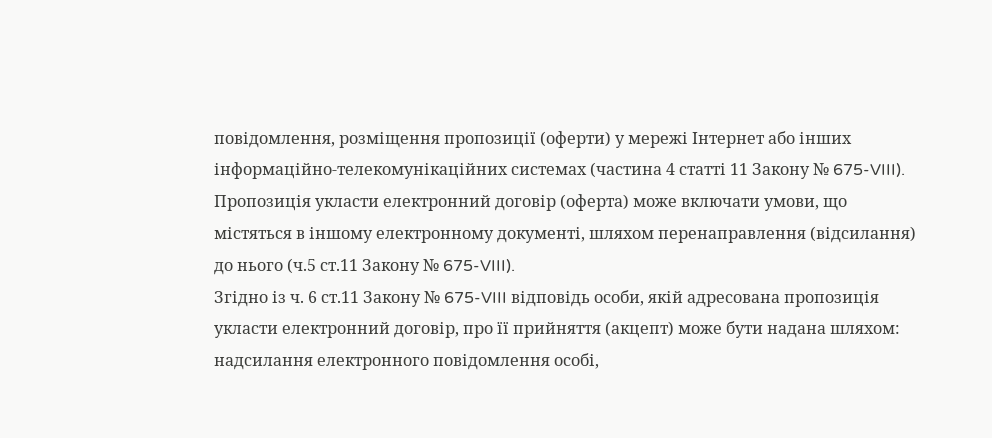повідомлення, розміщення пропозиції (оферти) у мережі Інтернет або інших інформаційно-телекомунікаційних системах (частина 4 статті 11 Закону № 675-VIII).
Пропозиція укласти електронний договір (оферта) може включати умови, що містяться в іншому електронному документі, шляхом перенаправлення (відсилання) до нього (ч.5 ст.11 Закону № 675-VIII).
Згідно із ч. 6 ст.11 Закону № 675-VIII відповідь особи, якій адресована пропозиція укласти електронний договір, про її прийняття (акцепт) може бути надана шляхом: надсилання електронного повідомлення особі,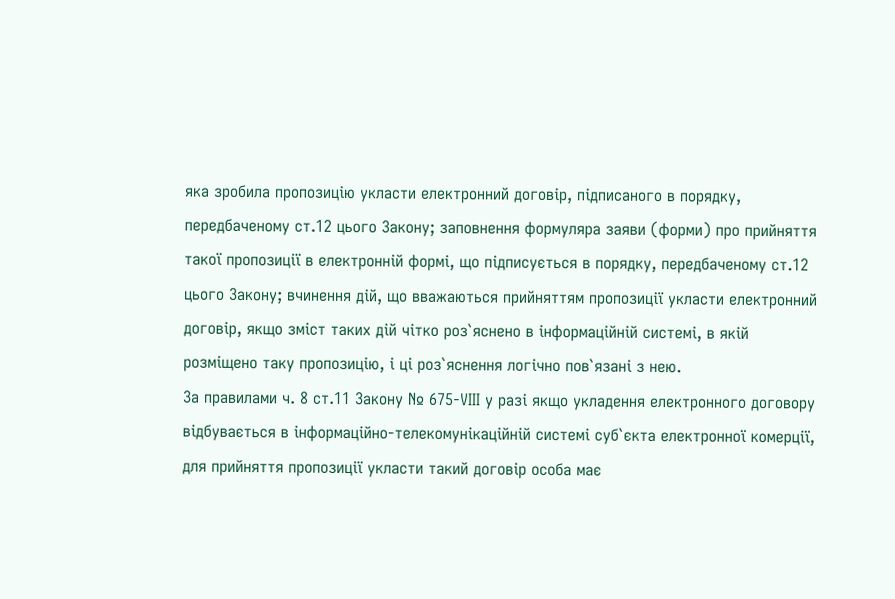яка зробила пропозицію укласти електронний договір, підписаного в порядку, передбаченому ст.12 цього Закону; заповнення формуляра заяви (форми) про прийняття такої пропозиції в електронній формі, що підписується в порядку, передбаченому ст.12 цього Закону; вчинення дій, що вважаються прийняттям пропозиції укласти електронний договір, якщо зміст таких дій чітко роз`яснено в інформаційній системі, в якій розміщено таку пропозицію, і ці роз`яснення логічно пов`язані з нею.
За правилами ч. 8 ст.11 Закону № 675-VIII у разі якщо укладення електронного договору відбувається в інформаційно-телекомунікаційній системі суб`єкта електронної комерції, для прийняття пропозиції укласти такий договір особа має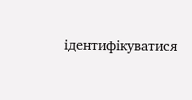ідентифікуватися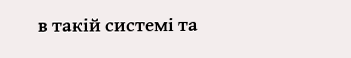в такій системі та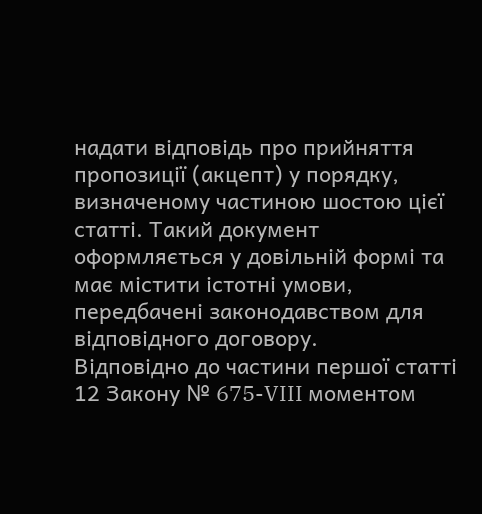надати відповідь про прийняття пропозиції (акцепт) у порядку, визначеному частиною шостою цієї статті. Такий документ оформляється у довільній формі та має містити істотні умови, передбачені законодавством для відповідного договору.
Відповідно до частини першої статті 12 Закону № 675-VIII моментом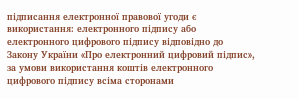підписання електронної правової угоди є використання: електронного підпису або електронного цифрового підпису відповідно до Закону України «Про електронний цифровий підпис», за умови використання коштів електронного цифрового підпису всіма сторонами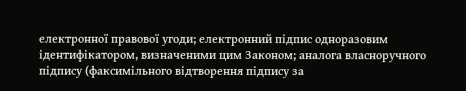електронної правової угоди; електронний підпис одноразовим ідентифікатором, визначеними цим Законом; аналога власноручного підпису (факсимільного відтворення підпису за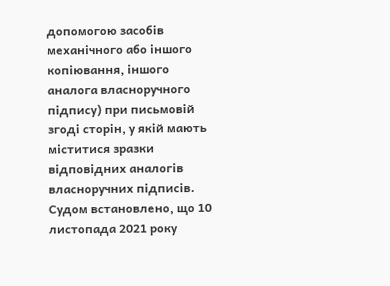допомогою засобів механічного або іншого копіювання, іншого аналога власноручного підпису) при письмовій згоді сторін, у якій мають міститися зразки відповідних аналогів власноручних підписів.
Судом встановлено, що 10 листопада 2021 року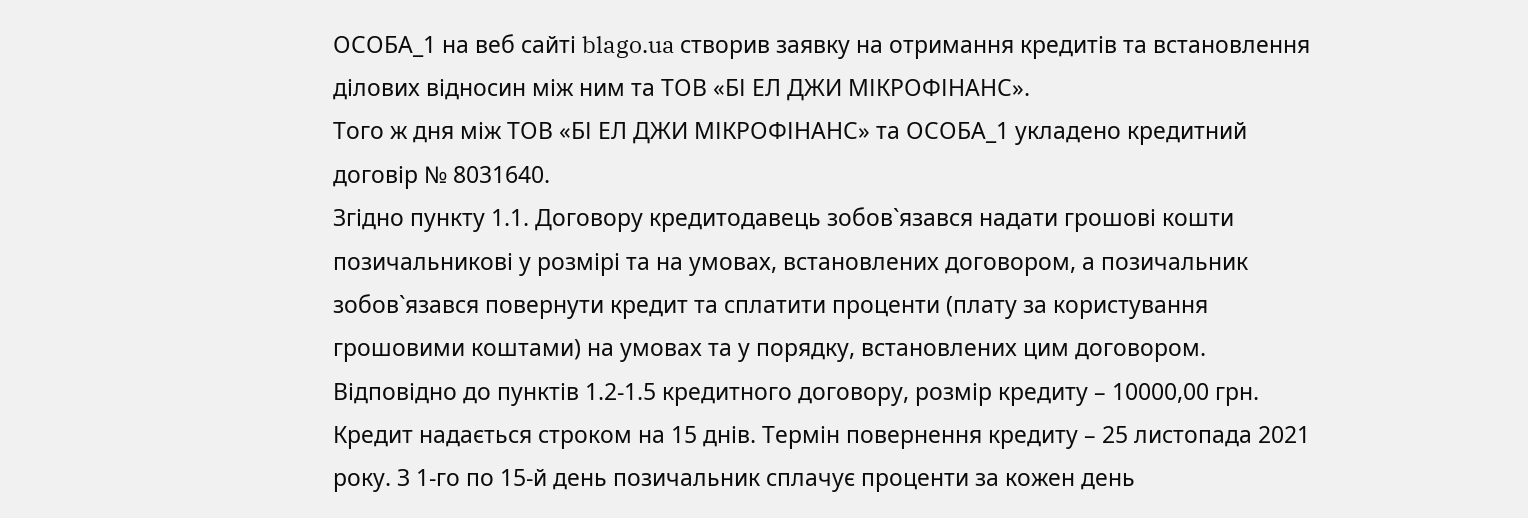ОСОБА_1 на веб сайті blago.ua створив заявку на отримання кредитів та встановлення ділових відносин між ним та ТОВ «БІ ЕЛ ДЖИ МІКРОФІНАНС».
Того ж дня між ТОВ «БІ ЕЛ ДЖИ МІКРОФІНАНС» та ОСОБА_1 укладено кредитний договір № 8031640.
Згідно пункту 1.1. Договору кредитодавець зобов`язався надати грошові кошти позичальникові у розмірі та на умовах, встановлених договором, а позичальник зобов`язався повернути кредит та сплатити проценти (плату за користування грошовими коштами) на умовах та у порядку, встановлених цим договором.
Відповідно до пунктів 1.2-1.5 кредитного договору, розмір кредиту – 10000,00 грн. Кредит надається строком на 15 днів. Термін повернення кредиту – 25 листопада 2021 року. З 1-го по 15-й день позичальник сплачує проценти за кожен день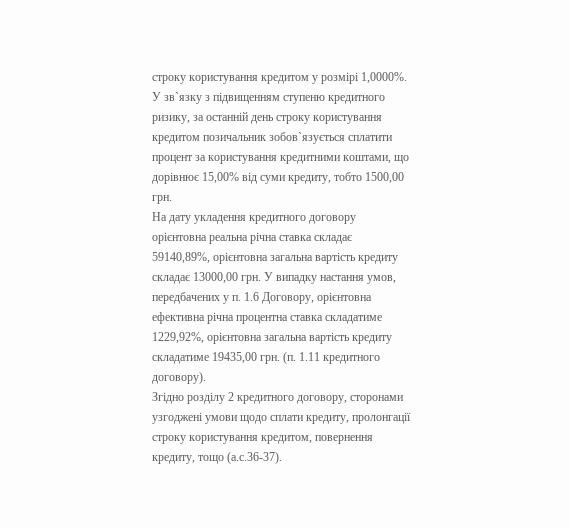строку користування кредитом у розмірі 1,0000%. У зв`язку з підвищенням ступеню кредитного ризику, за останній день строку користування кредитом позичальник зобов`язується сплатити процент за користування кредитними коштами, що дорівнює 15,00% від суми кредиту, тобто 1500,00 грн.
На дату укладення кредитного договору орієнтовна реальна річна ставка складає 59140,89%, орієнтовна загальна вартість кредиту складає 13000,00 грн. У випадку настання умов, передбачених у п. 1.6 Договору, орієнтовна ефективна річна процентна ставка складатиме 1229,92%, орієнтовна загальна вартість кредиту складатиме 19435,00 грн. (п. 1.11 кредитного договору).
Згідно розділу 2 кредитного договору, сторонами узгоджені умови щодо сплати кредиту, пролонгації строку користування кредитом, повернення кредиту, тощо (а.с.36-37).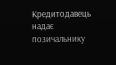Кредитодавець надає позичальнику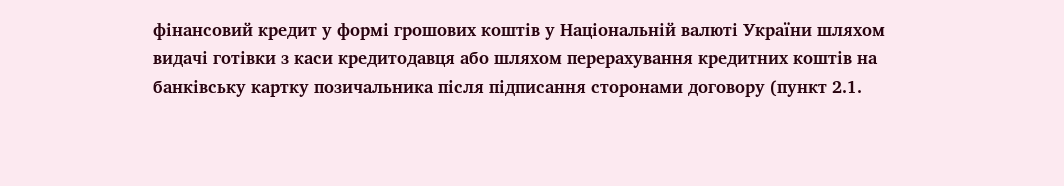фінансовий кредит у формі грошових коштів у Національній валюті України шляхом видачі готівки з каси кредитодавця або шляхом перерахування кредитних коштів на банківську картку позичальника після підписання сторонами договору (пункт 2.1.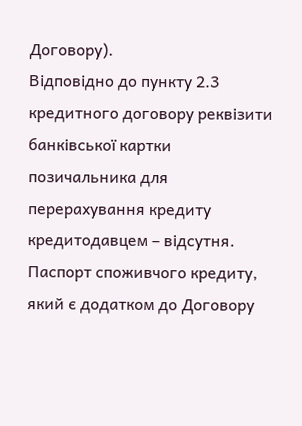Договору).
Відповідно до пункту 2.3 кредитного договору реквізити банківської картки позичальника для перерахування кредиту кредитодавцем – відсутня.
Паспорт споживчого кредиту, який є додатком до Договору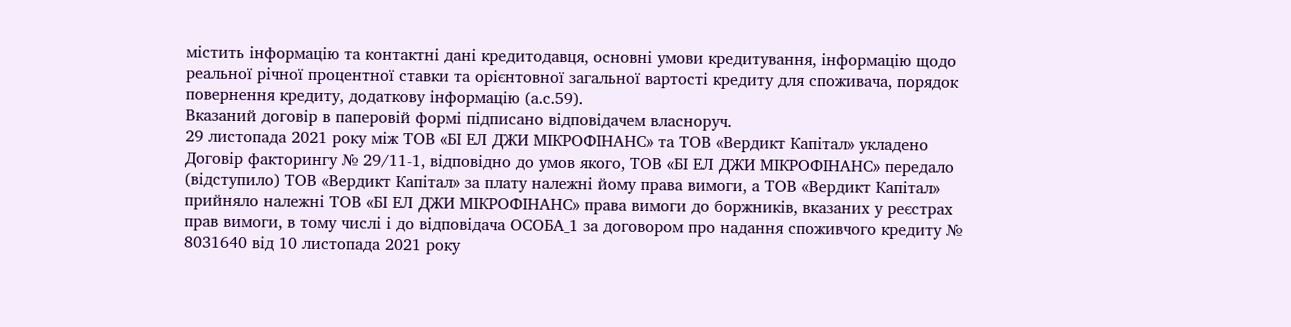містить інформацію та контактні дані кредитодавця, основні умови кредитування, інформацію щодо реальної річної процентної ставки та орієнтовної загальної вартості кредиту для споживача, порядок повернення кредиту, додаткову інформацію (а.с.59).
Вказаний договір в паперовій формі підписано відповідачем власноруч.
29 листопада 2021 року між ТОВ «БІ ЕЛ ДЖИ МІКРОФІНАНС» та ТОВ «Вердикт Капітал» укладено Договір факторингу № 29/11-1, відповідно до умов якого, ТОВ «БІ ЕЛ ДЖИ МІКРОФІНАНС» передало (відступило) ТОВ «Вердикт Капітал» за плату належні йому права вимоги, а ТОВ «Вердикт Капітал» прийняло належні ТОВ «БІ ЕЛ ДЖИ МІКРОФІНАНС» права вимоги до боржників, вказаних у реєстрах прав вимоги, в тому числі і до відповідача ОСОБА_1 за договором про надання споживчого кредиту № 8031640 від 10 листопада 2021 року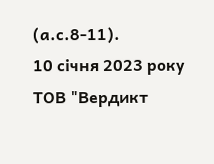(а.с.8-11).
10 січня 2023 року ТОВ "Вердикт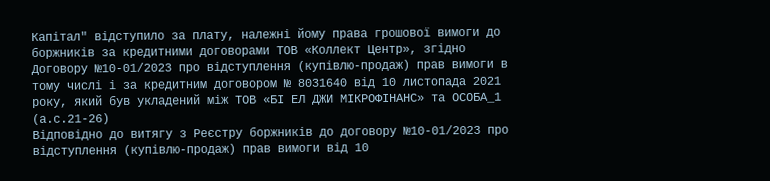Капітал" відступило за плату, належні йому права грошової вимоги до боржників за кредитними договорами ТОВ «Коллект Центр», згідно Договору №10-01/2023 про відступлення (купівлю-продаж) прав вимоги в тому числі і за кредитним договором № 8031640 від 10 листопада 2021 року, який був укладений між ТОВ «БІ ЕЛ ДЖИ МІКРОФІНАНС» та ОСОБА_1 (а.с.21-26)
Відповідно до витягу з Реєстру боржників до договору №10-01/2023 про відступлення (купівлю-продаж) прав вимоги від 10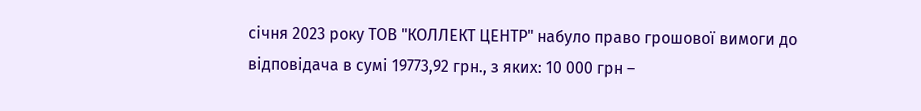січня 2023 року ТОВ "КОЛЛЕКТ ЦЕНТР" набуло право грошової вимоги до відповідача в сумі 19773,92 грн., з яких: 10 000 грн –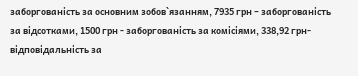заборгованість за основним зобов`язанням, 7935 грн – заборгованість за відсотками, 1500 грн - заборгованість за комісіями, 338,92 грн- відповідальність за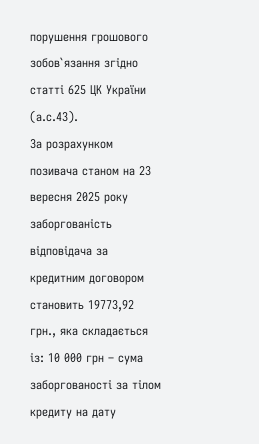порушення грошового зобов`язання згідно статті 625 ЦК України (а.с.43).
За розрахунком позивача станом на 23 вересня 2025 року заборгованість відповідача за кредитним договором становить 19773,92 грн., яка складається із: 10 000 грн – сума заборгованості за тілом кредиту на дату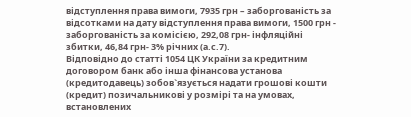відступлення права вимоги, 7935 грн – заборгованість за відсотками на дату відступлення права вимоги, 1500 грн - заборгованість за комісією, 292,08 грн- інфляційні збитки, 46,84 грн- 3% річних (а.с.7).
Відповідно до статті 1054 ЦК України за кредитним договором банк або інша фінансова установа (кредитодавець) зобов`язується надати грошові кошти (кредит) позичальникові у розмірі та на умовах, встановлених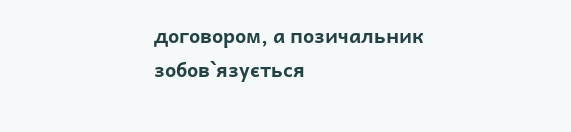договором, а позичальник зобов`язується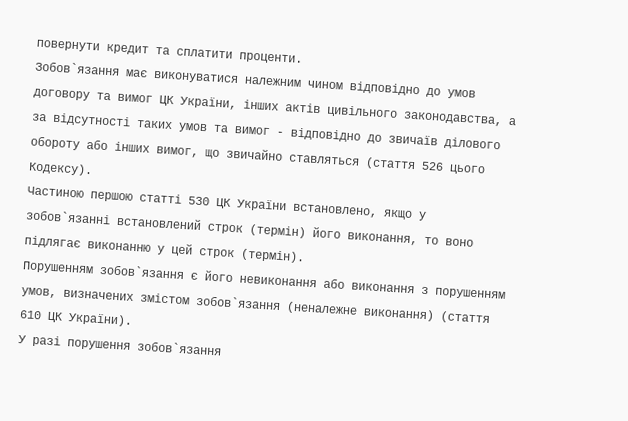повернути кредит та сплатити проценти.
Зобов`язання має виконуватися належним чином відповідно до умов договору та вимог ЦК України, інших актів цивільного законодавства, а за відсутності таких умов та вимог - відповідно до звичаїв ділового обороту або інших вимог, що звичайно ставляться (стаття 526 цього Кодексу).
Частиною першою статті 530 ЦК України встановлено, якщо у зобов`язанні встановлений строк (термін) його виконання, то воно підлягає виконанню у цей строк (термін).
Порушенням зобов`язання є його невиконання або виконання з порушенням умов, визначених змістом зобов`язання (неналежне виконання) (стаття 610 ЦК України).
У разі порушення зобов`язання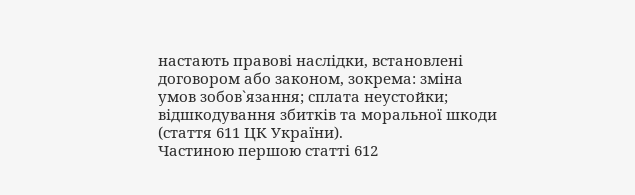настають правові наслідки, встановлені договором або законом, зокрема: зміна умов зобов`язання; сплата неустойки; відшкодування збитків та моральної шкоди (стаття 611 ЦК України).
Частиною першою статті 612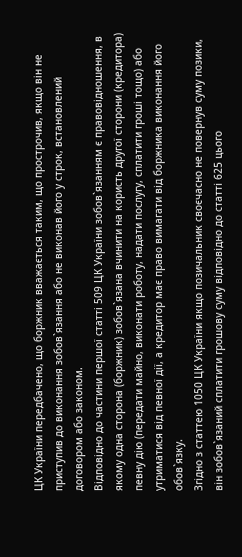ЦК України передбачено, що боржник вважається таким, що прострочив, якщо він не приступив до виконання зобов`язання або не виконав його у строк, встановлений договором або законом.
Відповідно до частини першої статті 509 ЦК України зобов`язанням є правовідношення, в якому одна сторона (боржник) зобов`язана вчинити на користь другої сторони (кредитора) певну дію (передати майно, виконати роботу, надати послугу, сплатити гроші тощо) або утриматися від певної дії, а кредитор має право вимагати від боржника виконання його обов`язку.
Згідно з статтею 1050 ЦК України якщо позичальник своєчасно не повернув суму позики, він зобов`язаний сплатити грошову суму відповідно до статті 625 цього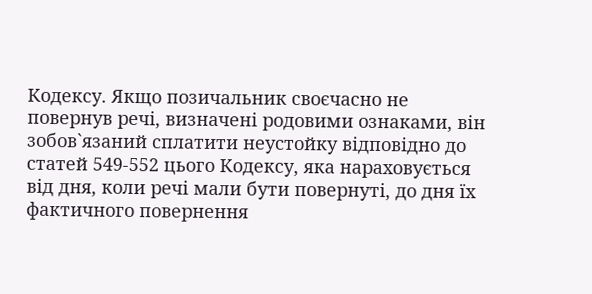Кодексу. Якщо позичальник своєчасно не повернув речі, визначені родовими ознаками, він зобов`язаний сплатити неустойку відповідно до статей 549-552 цього Кодексу, яка нараховується від дня, коли речі мали бути повернуті, до дня їх фактичного повернення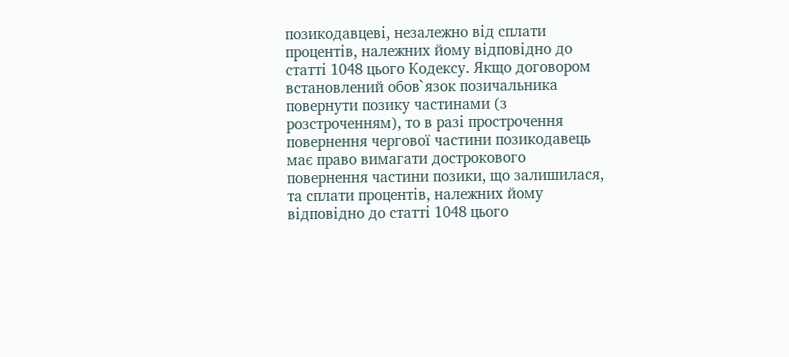позикодавцеві, незалежно від сплати процентів, належних йому відповідно до статті 1048 цього Кодексу. Якщо договором встановлений обов`язок позичальника повернути позику частинами (з розстроченням), то в разі прострочення повернення чергової частини позикодавець має право вимагати дострокового повернення частини позики, що залишилася, та сплати процентів, належних йому відповідно до статті 1048 цього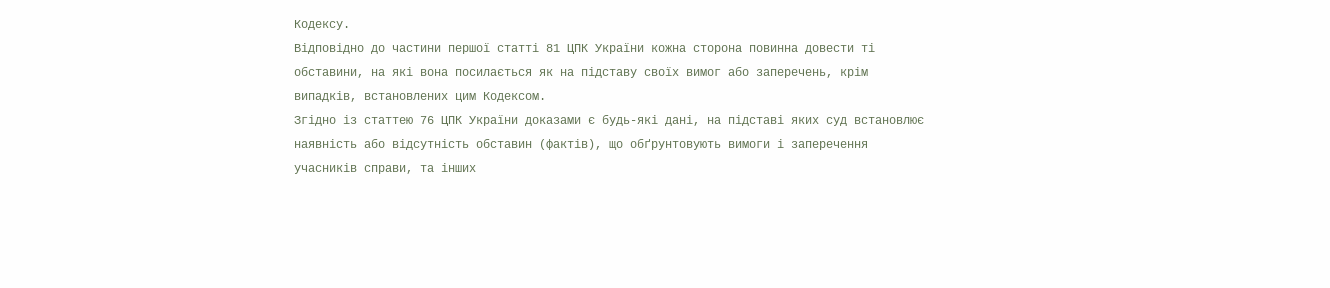Кодексу.
Відповідно до частини першої статті 81 ЦПК України кожна сторона повинна довести ті обставини, на які вона посилається як на підставу своїх вимог або заперечень, крім випадків, встановлених цим Кодексом.
Згідно із статтею 76 ЦПК України доказами є будь-які дані, на підставі яких суд встановлює наявність або відсутність обставин (фактів), що обґрунтовують вимоги і заперечення учасників справи, та інших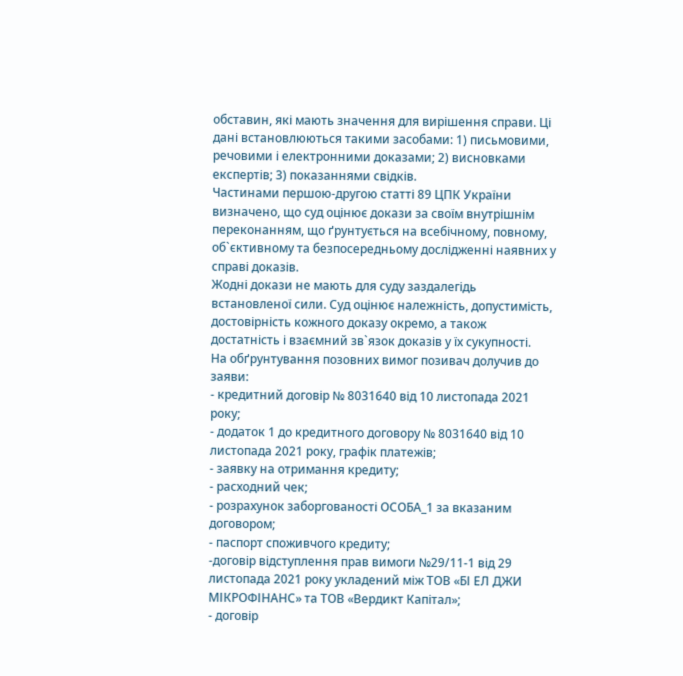обставин, які мають значення для вирішення справи. Ці дані встановлюються такими засобами: 1) письмовими, речовими і електронними доказами; 2) висновками експертів; 3) показаннями свідків.
Частинами першою-другою статті 89 ЦПК України визначено, що суд оцінює докази за своїм внутрішнім переконанням, що ґрунтується на всебічному, повному, об`єктивному та безпосередньому дослідженні наявних у справі доказів.
Жодні докази не мають для суду заздалегідь встановленої сили. Суд оцінює належність, допустимість, достовірність кожного доказу окремо, а також достатність і взаємний зв`язок доказів у їх сукупності.
На обґрунтування позовних вимог позивач долучив до заяви:
- кредитний договір № 8031640 від 10 листопада 2021 року;
- додаток 1 до кредитного договору № 8031640 від 10 листопада 2021 року, графік платежів;
- заявку на отримання кредиту;
- расходний чек;
- розрахунок заборгованості ОСОБА_1 за вказаним договором;
- паспорт споживчого кредиту;
-договір відступлення прав вимоги №29/11-1 від 29 листопада 2021 року укладений між ТОВ «БІ ЕЛ ДЖИ МІКРОФІНАНС» та ТОВ «Вердикт Капітал»;
- договір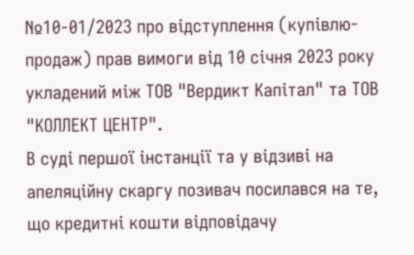№10-01/2023 про відступлення (купівлю-продаж) прав вимоги від 10 січня 2023 року укладений між ТОВ "Вердикт Капітал" та ТОВ "КОЛЛЕКТ ЦЕНТР".
В суді першої інстанції та у відзиві на апеляційну скаргу позивач посилався на те, що кредитні кошти відповідачу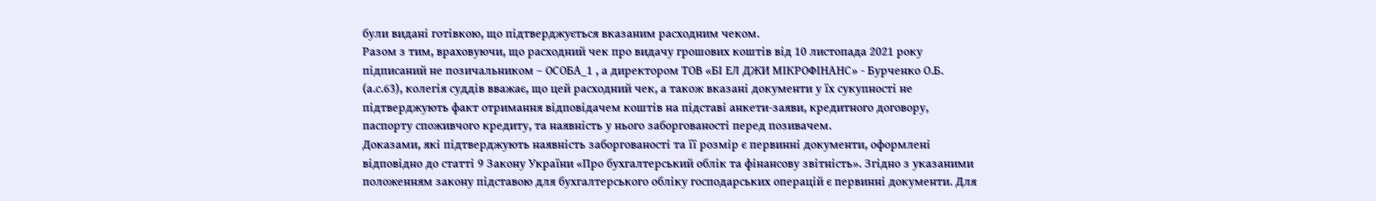були видані готівкою, що підтверджується вказаним расходним чеком.
Разом з тим, враховуючи, що расходний чек про видачу грошових коштів від 10 листопада 2021 року підписаний не позичальником – ОСОБА_1 , а директором ТОВ «БІ ЕЛ ДЖИ МІКРОФІНАНС» - Бурченко О.Б. (а.с.63), колегія суддів вважає, що цей расходний чек, а також вказані документи у їх сукупності не підтверджують факт отримання відповідачем коштів на підставі анкети-заяви, кредитного договору, паспорту споживчого кредиту, та наявність у нього заборгованості перед позивачем.
Доказами, які підтверджують наявність заборгованості та її розмір є первинні документи, оформлені відповідно до статті 9 Закону України «Про бухгалтерський облік та фінансову звітність». Згідно з указаними положенням закону підставою для бухгалтерського обліку господарських операцій є первинні документи. Для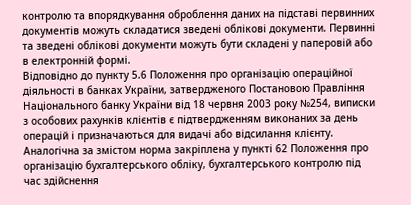контролю та впорядкування оброблення даних на підставі первинних документів можуть складатися зведені облікові документи. Первинні та зведені облікові документи можуть бути складені у паперовій або в електронній формі.
Відповідно до пункту 5.6 Положення про організацію операційної діяльності в банках України, затвердженого Постановою Правління Національного банку України від 18 червня 2003 року №254, виписки з особових рахунків клієнтів є підтвердженням виконаних за день операцій і призначаються для видачі або відсилання клієнту.
Аналогічна за змістом норма закріплена у пункті 62 Положення про організацію бухгалтерського обліку, бухгалтерського контролю під час здійснення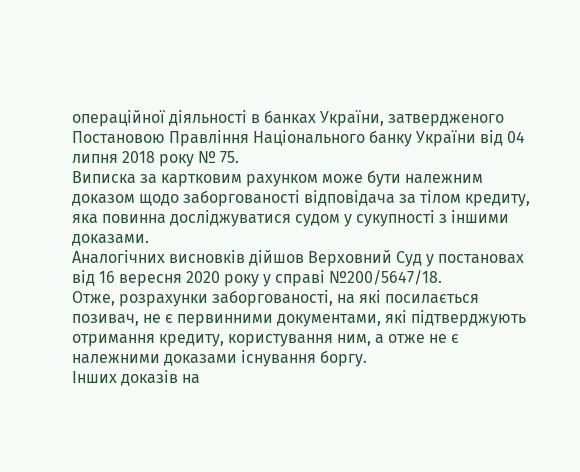операційної діяльності в банках України, затвердженого Постановою Правління Національного банку України від 04 липня 2018 року № 75.
Виписка за картковим рахунком може бути належним доказом щодо заборгованості відповідача за тілом кредиту, яка повинна досліджуватися судом у сукупності з іншими доказами.
Аналогічних висновків дійшов Верховний Суд у постановах від 16 вересня 2020 року у справі №200/5647/18.
Отже, розрахунки заборгованості, на які посилається позивач, не є первинними документами, які підтверджують отримання кредиту, користування ним, а отже не є належними доказами існування боргу.
Інших доказів на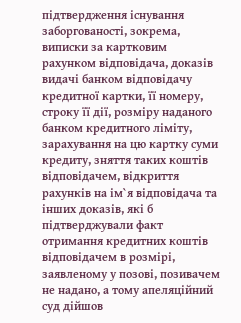підтвердження існування заборгованості, зокрема, виписки за картковим рахунком відповідача, доказів видачі банком відповідачу кредитної картки, її номеру, строку її дії, розміру наданого банком кредитного ліміту, зарахування на цю картку суми кредиту, зняття таких коштів відповідачем, відкриття рахунків на ім`я відповідача та інших доказів, які б підтверджували факт отримання кредитних коштів відповідачем в розмірі, заявленому у позові, позивачем не надано, а тому апеляційний суд дійшов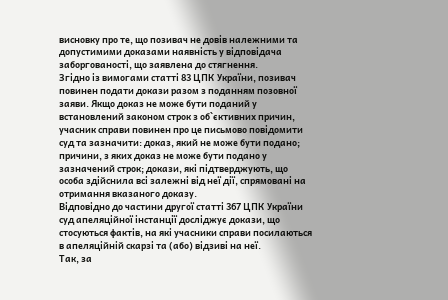висновку про те, що позивач не довів належними та допустимими доказами наявність у відповідача заборгованості, що заявлена до стягнення.
Згідно із вимогами статті 83 ЦПК України, позивач повинен подати докази разом з поданням позовної заяви. Якщо доказ не може бути поданий у встановлений законом строк з об`єктивних причин, учасник справи повинен про це письмово повідомити суд та зазначити: доказ, який не може бути подано; причини, з яких доказ не може бути подано у зазначений строк; докази, які підтверджують, що особа здійснила всі залежні від неї дії, спрямовані на отримання вказаного доказу.
Відповідно до частини другої статті 367 ЦПК України суд апеляційної інстанції досліджує докази, що стосуються фактів, на які учасники справи посилаються в апеляційній скарзі та (або) відзиві на неї.
Так, за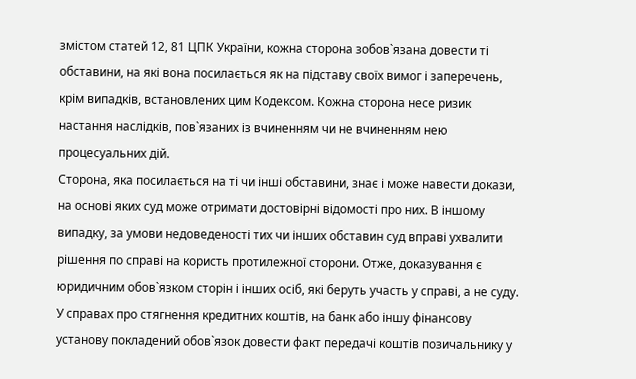змістом статей 12, 81 ЦПК України, кожна сторона зобов`язана довести ті обставини, на які вона посилається як на підставу своїх вимог і заперечень, крім випадків, встановлених цим Кодексом. Кожна сторона несе ризик настання наслідків, пов`язаних із вчиненням чи не вчиненням нею процесуальних дій.
Сторона, яка посилається на ті чи інші обставини, знає і може навести докази, на основі яких суд може отримати достовірні відомості про них. В іншому випадку, за умови недоведеності тих чи інших обставин суд вправі ухвалити рішення по справі на користь протилежної сторони. Отже, доказування є юридичним обов`язком сторін і інших осіб, які беруть участь у справі, а не суду.
У справах про стягнення кредитних коштів, на банк або іншу фінансову установу покладений обов`язок довести факт передачі коштів позичальнику у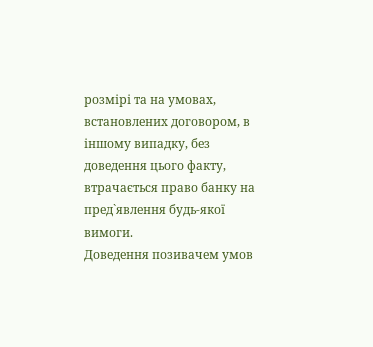розмірі та на умовах, встановлених договором, в іншому випадку, без доведення цього факту, втрачається право банку на пред`явлення будь-якої вимоги.
Доведення позивачем умов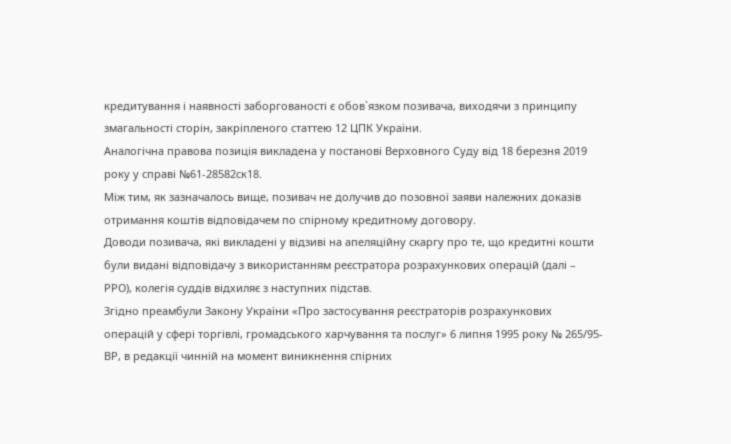кредитування і наявності заборгованості є обов`язком позивача, виходячи з принципу змагальності сторін, закріпленого статтею 12 ЦПК України.
Аналогічна правова позиція викладена у постанові Верховного Суду від 18 березня 2019 року у справі №61-28582ск18.
Між тим, як зазначалось вище, позивач не долучив до позовної заяви належних доказів отримання коштів відповідачем по спірному кредитному договору.
Доводи позивача, які викладені у відзиві на апеляційну скаргу про те, що кредитні кошти були видані відповідачу з використанням реєстратора розрахункових операцій (далі – РРО), колегія суддів відхиляє з наступних підстав.
Згідно преамбули Закону України «Про застосування реєстраторів розрахункових операцій у сфері торгівлі, громадського харчування та послуг» 6 липня 1995 року № 265/95-ВР, в редакції чинній на момент виникнення спірних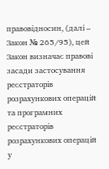правовідносин, (далі – Закон № 265/95), цей Закон визначає правові засади застосування реєстраторів розрахункових операцій та програмних реєстраторів розрахункових операцій у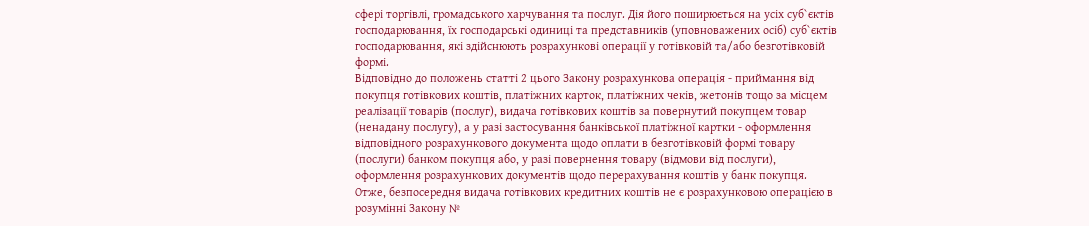сфері торгівлі, громадського харчування та послуг. Дія його поширюється на усіх суб`єктів господарювання, їх господарські одиниці та представників (уповноважених осіб) суб`єктів господарювання, які здійснюють розрахункові операції у готівковій та/або безготівковій формі.
Відповідно до положень статті 2 цього Закону розрахункова операція - приймання від покупця готівкових коштів, платіжних карток, платіжних чеків, жетонів тощо за місцем реалізації товарів (послуг), видача готівкових коштів за повернутий покупцем товар (ненадану послугу), а у разі застосування банківської платіжної картки - оформлення відповідного розрахункового документа щодо оплати в безготівковій формі товару (послуги) банком покупця або, у разі повернення товару (відмови від послуги), оформлення розрахункових документів щодо перерахування коштів у банк покупця.
Отже, безпосередня видача готівкових кредитних коштів не є розрахунковою операцією в розумінні Закону №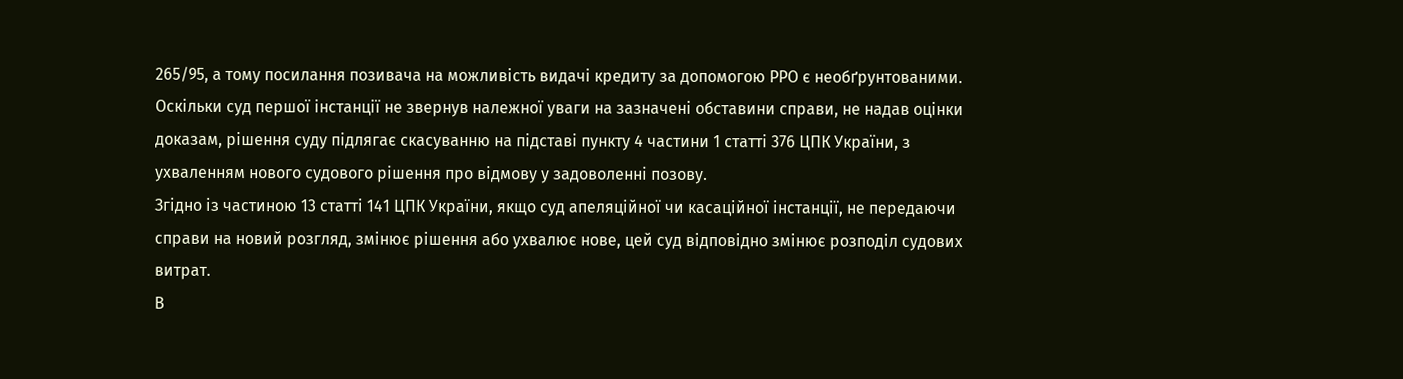265/95, а тому посилання позивача на можливість видачі кредиту за допомогою РРО є необґрунтованими.
Оскільки суд першої інстанції не звернув належної уваги на зазначені обставини справи, не надав оцінки доказам, рішення суду підлягає скасуванню на підставі пункту 4 частини 1 статті 376 ЦПК України, з ухваленням нового судового рішення про відмову у задоволенні позову.
Згідно із частиною 13 статті 141 ЦПК України, якщо суд апеляційної чи касаційної інстанції, не передаючи справи на новий розгляд, змінює рішення або ухвалює нове, цей суд відповідно змінює розподіл судових витрат.
В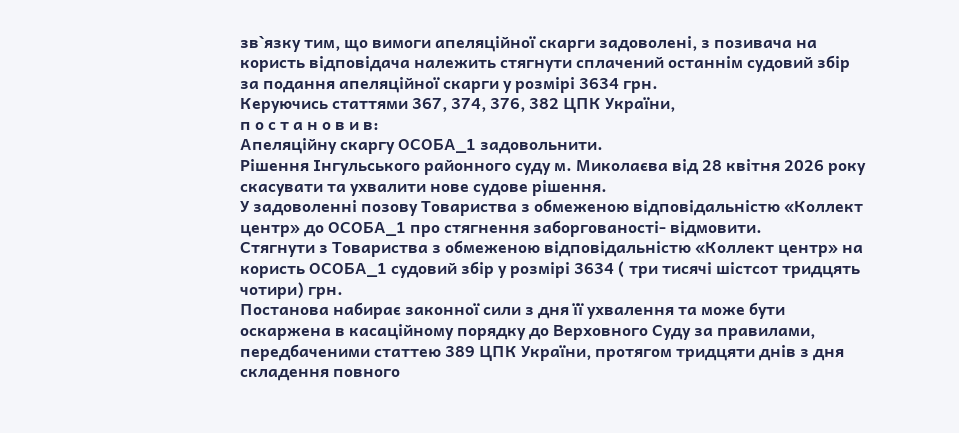зв`язку тим, що вимоги апеляційної скарги задоволені, з позивача на користь відповідача належить стягнути сплачений останнім судовий збір за подання апеляційної скарги у розмірі 3634 грн.
Керуючись статтями 367, 374, 376, 382 ЦПК України,
п о с т а н о в и в:
Апеляційну скаргу ОСОБА_1 задовольнити.
Рішення Інгульського районного суду м. Миколаєва від 28 квітня 2026 року скасувати та ухвалити нове судове рішення.
У задоволенні позову Товариства з обмеженою відповідальністю «Коллект центр» до ОСОБА_1 про стягнення заборгованості- відмовити.
Стягнути з Товариства з обмеженою відповідальністю «Коллект центр» на користь ОСОБА_1 судовий збір у розмірі 3634 ( три тисячі шістсот тридцять чотири) грн.
Постанова набирає законної сили з дня її ухвалення та може бути оскаржена в касаційному порядку до Верховного Суду за правилами, передбаченими статтею 389 ЦПК України, протягом тридцяти днів з дня складення повного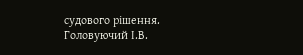судового рішення.
Головуючий І.В.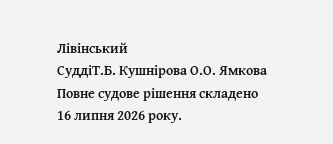Лівінський
СуддіТ.Б. Кушнірова О.О. Ямкова
Повне судове рішення складено 16 липня 2026 року.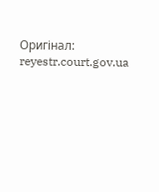Оригінал: reyestr.court.gov.ua